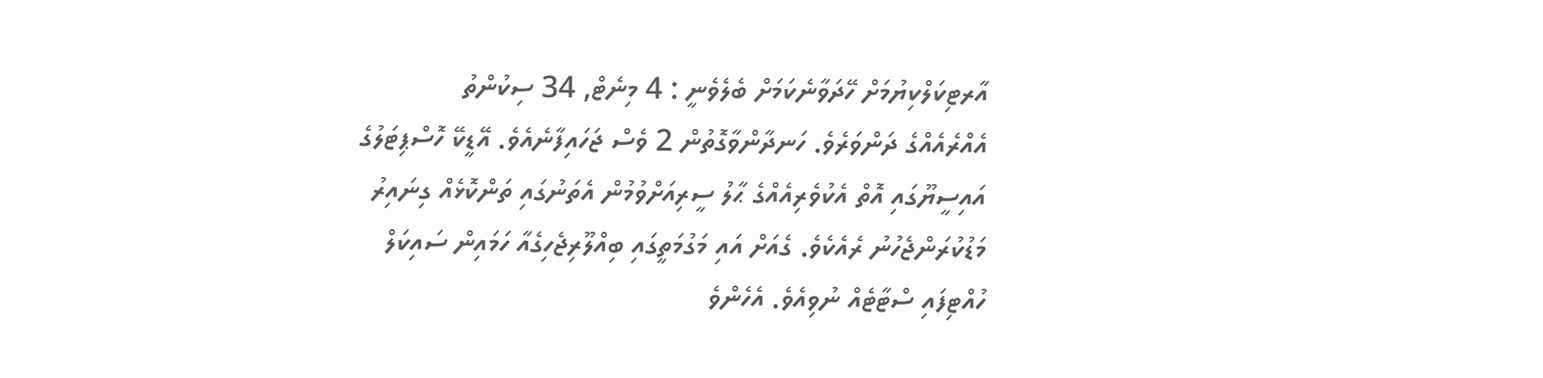އާރޓިކަލްކިޔުމަށް ހޭދަވާނެކަމަށް ބެލެވެނީ : 4 މިނެޓް, 34 ސިކުންތު
އެއްރެއެއްގެ ދަންވަރެވެ. ހަނދާންވާގޮތުން 2 ވެސް ޖަހައިފާނެއެވެ. އޭޑީކޭ ހޮސްޕިޓަލުގެ އައިސީޔޫގައި އޮތް އެކުވެރިއެއްގެ ޙާލު ސީރިއަށްވުމުން އެތަނުގައި ތަންކޮޅެއް ގިނައިރު މަޑުކުރަންޖެހުނު ރެއެކެވެ. ގެއަށް އައި މަގުމަތީގައި ބިއްލޫރިޖެހިގެއާ ހަމައިން ސައިކަލް ހުއްޓިފައި ސްޓާޓެއް ނުވިއެވެ. އެހެންވެ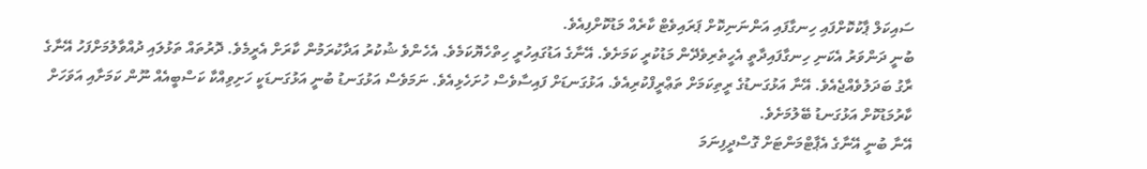ސައިކަލް ޕާކުކޮށްފައި ހިނގާފައި އަންނަނިކޮށް ޕަރައިވެޓް ކާރެއް މަޑުކޮށްފިއެވެ.
ބުނީ ދަންވަރު އެކަނި ހިނގާފައިދާތީ އެހީތެރިވެދޭން މަޑުކުރީ ކަމަށެވެ. އޭނާގެ އަޑުގައިހުރީ ހިތްހެޔޮކަމެވެ. އެހެންވެ ޝުކުރު އަދާކުރަމުން ކާރަށް އެރީމެވެ. ދޮރުތައް ތަޅުލައި ދުއްވާލުމަށްފަހު އޭނާގެ ރާގު ބަދަލުވެއްޖެއެވެ. އޭނާ އަޅުގަނޑުގެ ރީތިކަމަށް ތަޢްރީފްކުރިއެވެ. އަޅުގަނޑަށް ފައިސާވެސް ހުށަހެޅިއެވެ. ނަމަވެސް އަޅުގަނޑު ބުނީ އަޅުގަނޑަކީ ހަށިވިއްކާ ކަސްބީއެއް ނޫން ކަމަށާއި އަވަހަށް ކާރުމަޑުކޮށް އަޅުގަނޑު ބޭލުމަށެވެ.
އޭނާ ބުނީ އޭނާގެ އެޕާޓްމަންޓަށް ގޮސްދީފިނަމަ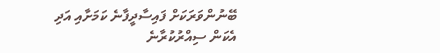ބޭނުންވަރަކަށް ފައިސާދީފާނެ ކަމަށާއި އަދި އެކަން ސިއްރުކުރާނެ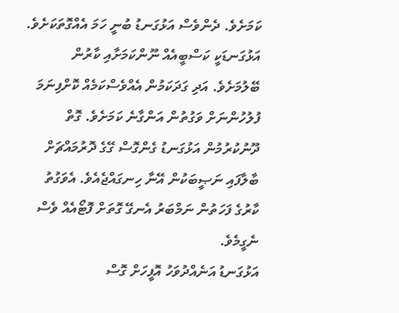ކަމަށެވެ. ދެންވެސް އަޅުގަނޑު ބުނީ ހަމަ އެއްގޮތަކަށެވެ. އަޅުގަނޑަކީ ކަސްބީއެއް ނޫންކަމަށާއި ކާރުން ބޭލުމަށެވެ. އަދި ގަދަކަމުން އެއްވެސްކަމެއް ކޮށްފިނަމަ ފުލުހުންނަށް ވަގުތުން އަންގާނެ ކަމަށެވެ. ގޮތް ދޫނުކުރުމުން އަޅުގަނޑު ގެންގޮސް ގޭގެ ދޮރުމައްޗަށް ބާލާފައި ނަޞީބަކުން އޭނާ ހިނގައްޖެއެވެ. އެވަގުތު ކާރުގެ ފަހަތުން ނަމްބަރު އެނގޭ ގޮތަށް ފޮޓޯއެއް ވެސް ނެގީމެވެ.
އަޅުގަނޑު އަނެއްދުވަހު އޮފީހަށް ގޮސް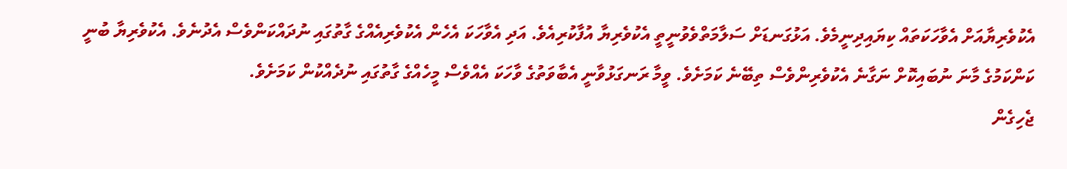އެކުވެރިޔާއަށް އެވާހަކަތައް ކިޔައިދިނީމެވެ. އަޅުގަނޑަށް ސަލާމަތްވެވުނީތީ އެކުވެރިޔާ އުފާކުރިއެވެ. އަދި އެވާހަކަ އެހެން އެކުވެރިއެއްގެ ގާތުގައި ނުދައްކަންވެސް އެދުނެވެ. އެކުވެރިޔާ ބުނީ ކަންކަމުގެ މާނަ ނުބައިކޮށް ނަގާނެ އެކުވެރިންވެސް ތިބޭނެ ކަމަށެވެ. ވީމާ ރަނގަޅުވާނީ އެބާވަތުގެ ވާހަކަ އެއްވެސް މީހެއްގެ ގާތުގައި ނުދެއްކުން ކަމަށެވެ.
ޖެހިގެން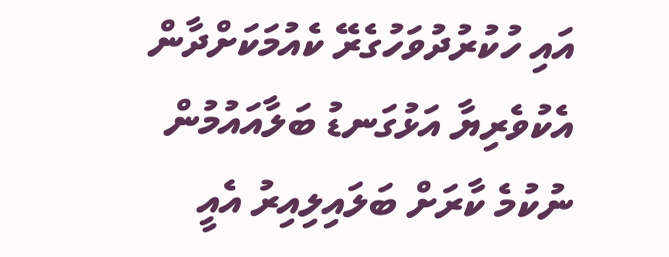އައި ހުކުރުދުވަހުގެރޭ ކެއުމަކަށްދާން އެކުވެރިޔާ އަޅުގަނޑު ބަލާއައުމުން ނުކުމެ ކާރަށް ބަލައިލިއިރު އެއީ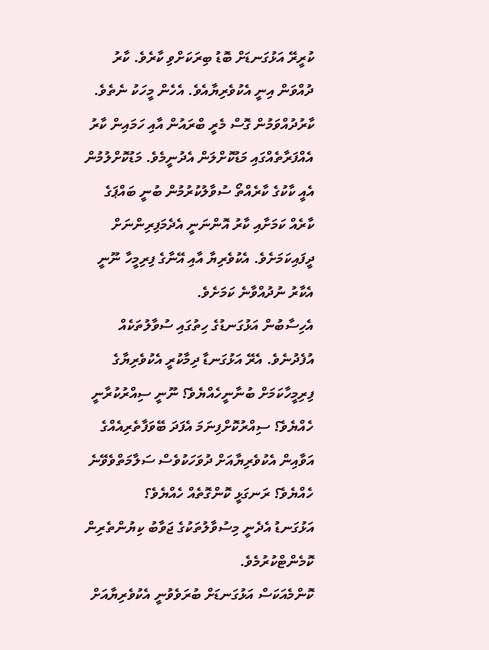ކުރީރޭ އަޅުގަނޑަށް ބޮޑު ބިރަކަށްވި ކާރެވެ. ކާރު ދުއްވަން އިނީ އެކުވެރިޔާއެވެ. އެހެން މީހަކު ނެތެވެ. ކާރުދުއްވަމުން ގޮސް މެރީ ބްރައުން އާއި ހަމައިން ކާރު އެއްފަރާތެއްގައި މަޑުކޮށްލަން އެދުނީމެވެ. މަޑުކޮށްލުމުން އެއީ ކާކުގެ ކާރެއްތޯ ސުވާލުކުރުމުން ބުނީ ބައްޕަގެ ކާރެއް ކަމަށާއި ކާރު އޮންނަނީ އެދެމަފިރިންނަށް ދީފައިކަމަށެވެ. އެކުވެރިޔާ އާއި އޭނާގެ ފިރިމީހާ ނޫނީ އެކާރު ނުދުއްވާނެ ކަމަށެވެ.
އެހިސާބުން އަޅުގަނޑުގެ ހިތުގައި ސުވާލުތަކެއް އުފެދުނެވެ. އެރޭ އަޅުގަނޑާ ދިމާކުރީ އެކުވެރިޔާގެ ފިރިމީހާކަމަށް ބުނާނީހެއްޔެވެ؟ ނޫނީ ސިއްރުކުރާނީ ހެއްޔެވެ؟ ސިއްރުކޮށްފިނަމަ އެފަދަ ބޭވަފާތެރިއެއްގެ އަވާއިން އެކުވެރިޔާއަށް ދުވަހަކުވެސް ސަލާމަތްވެވޭނެ ހެއްޔެވެ؟ ރަނގަޅީ ކޮންގޮތެއް ހެއްޔެވެ؟
އަޅުގަނޑު އެދެނީ މިސުވާލުތަކުގެ ޖަވާބު ކިޔުންތެރިން ކޮމެންޓްކުރުމެވެ.
ކޮންމެއަކަސް އަޅުގަނޑަށް ބުރަވެވުނީ އެކުވެރިޔާއަށް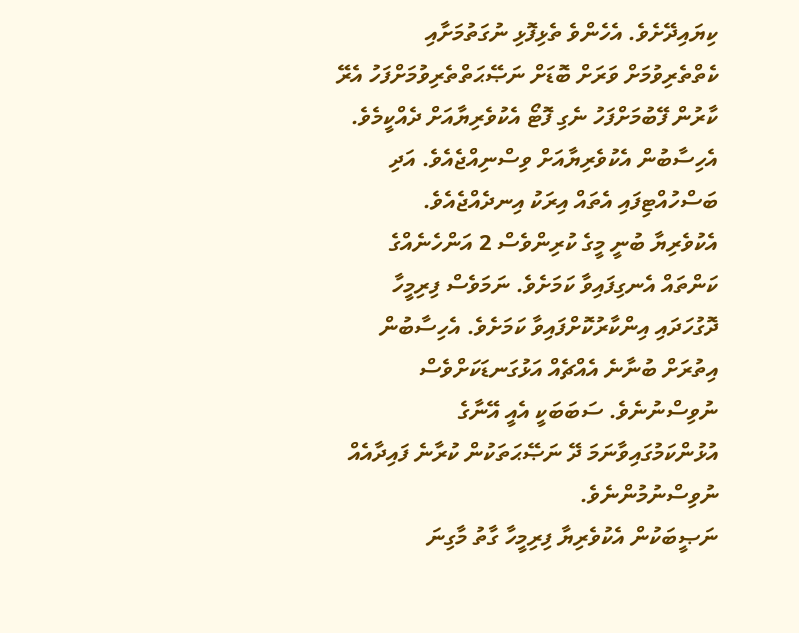ކިޔައިދޭށެވެ. އެހެންވެ ތެޅިފޮޅި ނުގަތުމަށާއި ކެތްތެރިވުމަށް ވަރަށް ބޮޑަށް ނަޞޭޙަތްތެރިވުމަށްފަހު އެރޭ ކާރުން ފޭބުމަށްފަހު ނެގި ފޮޓޯ އެކުވެރިޔާއަށް ދެއްކީމެވެ. އެހިސާބުން އެކުވެރިޔާއަށް ވިސްނިއްޖެއެވެ. އަދި ބަސްހުއްޓިފައި އެތައް އިރަކު އިނދެއްޖެއެވެ.
އެކުވެރިޔާ ބުނީ މީގެ ކުރިންވެސް 2 އަންހެނެއްގެ ކަންތައް އެނގިފައިވާ ކަމަށެވެ. ނަމަވެސް ފިރިމީހާ ދޮގުހަދައި އިންކާރުކޮށްފައިވާ ކަމަށެވެ. އެހިސާބުން އިތުރަށް ބުނާނެ އެއްޗެއް އަޅުގަނޑަކަށްވެސް ނުވިސްނުނެވެ. ސަބަބަކީ އެއީ އޭނާގެ އުޅުންކަމުގައިވާނަމަ ދޭ ނަޞޭޙަތަކުން ކުރާނެ ފައިދާއެއް ނުވިސްނުމުންނެވެ.
ނަޞީބަކުން އެކުވެރިޔާ ފިރިމީހާ ގާތު މާގިނަ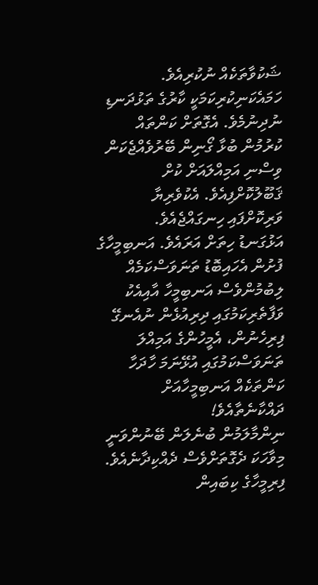ޝަކުވާތަކެއް ނުކުރިއެވެ. ހަމައެކަނިކުރިކަމަކީ ކާރުގެ ތަޅުދަނޑި ނުދިނުމެވެ. އެގޮތަށް ކަންތައް ކުރުމުން ބުޅާ ގޯނިން ބޭރުވެއްޖެކަން ވިސްނި އަމިއްލައަށް ކުށް ޤަބޫލުކޮށްފިއެވެ. އެކުވެރިޔާ ވަރިކޮށްފައި ހިނގައްޖެއެވެ.
އަޅުގަނޑު ހިތަށް އަރައެވެ. އަނބިމީހާގެ ފުށުން އެހައިބޮޑު ތަނަވަސްކަމެއް ލިބުމުންވެސް އަނބިމީހާ އާއިއެކު ވަފާތެރިކަމުގައި ދިރިއުޅެން ނުއެނގޭ ފިރިހެނުން، އެމީހުންގެ އަމިއްލަ ތަނަވަސްކަމުގައި އުޅޭނަމަ ހާދަހާ ކަންތަކެއް އަނބިމީހާއަށް ދައްކާނެތާއެވެ!
ނިންމާލަމުން ބުނެލަން ބޭނުންވަނީ މިވާހަކަ ދެގޮތަށްވެސް ދެއްކިދާނެއެވެ. ފިރިމީހާގެ ކިބައިން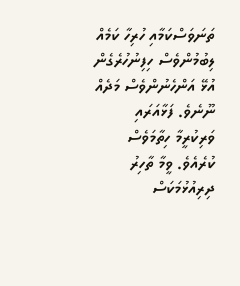ތަނަވަސްކަމާއި ހުރިހާ ކަމެއް ލިބުމުންވެސް ހިފިނުހުރެގެން އުޅޭ އަންހެނުންވެސް މަދެއް ނޫނެވެ. ފަޅާއަރައި ވަރިކުރީމާ ހިތާމަވެސް ކުރެއެވެ. ވީމާ ތާހިރު ދިރިއުޅުމަކަސް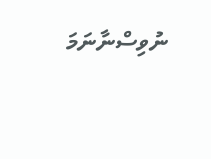ނުވިސްނާނަމަ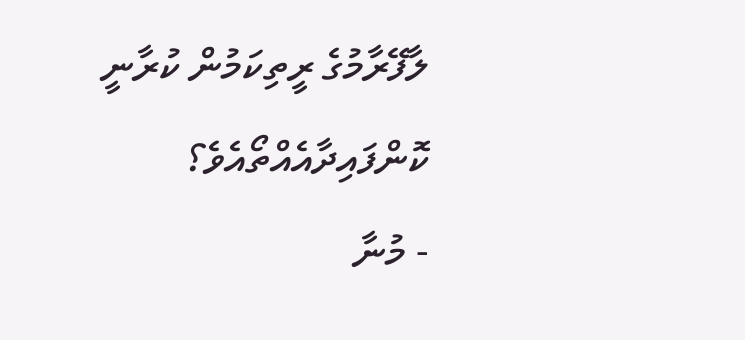ލާފޭރާމުގެ ރީތިކަމުން ކުރާނީ ކޮންފައިދާއެއްތޯއެވެ؟
- މުނާ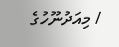/ މިއަދުނޫހުގެ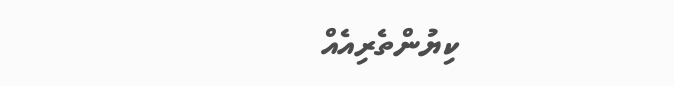ކިޔުންތެރިއެއް